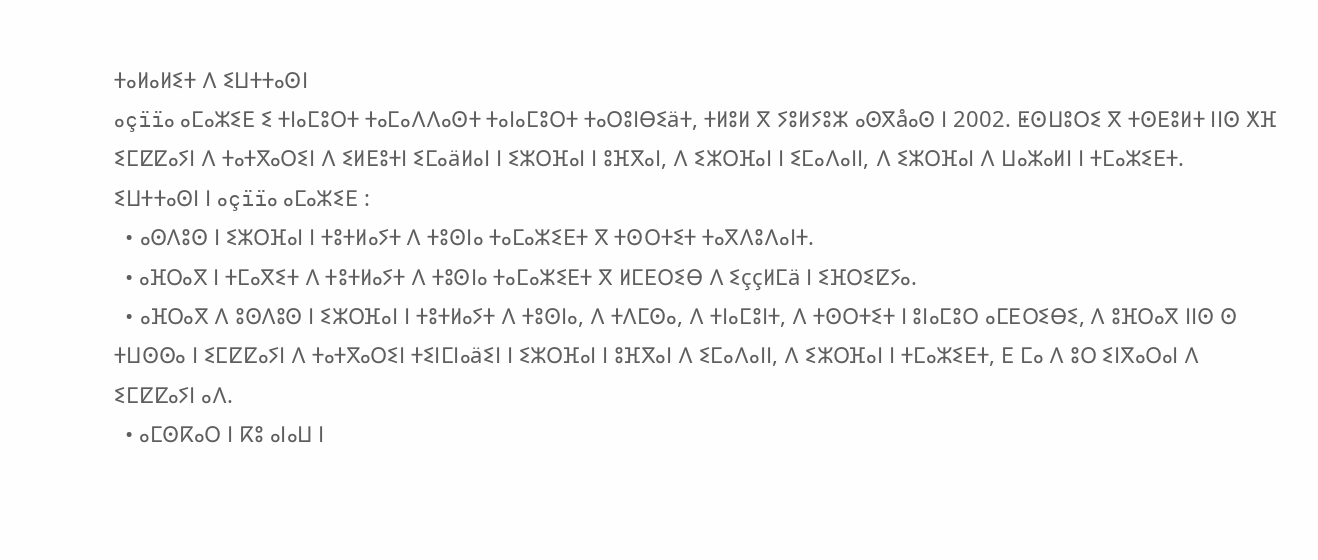ⵜⴰⵍⴰⵍⵉⵜ ⴷ ⵉⵡⵜⵜⴰⵙⵏ
ⴰçïïⴰ ⴰⵎⴰⵣⵉⴹ ⵉ ⵜⵏⴰⵎⵓⵔⵜ ⵜⴰⵎⴰⴷⴷⴰⵙⵜ ⵜⴰⵏⴰⵎⵓⵔⵜ ⵜⴰⵔⵓⵏⴱⵉäⵜ, ⵜⵍⵓⵍ ⴳ ⵢⵓⵍⵢⵓⵣ ⴰⵙⴳåⴰⵙ ⵏ 2002. ⵟⵙⵡⵓⵔⵉ ⴳ ⵜⵙⴹⵓⵍⵜ ⵏⵏⵙ ⵅⴼ ⵉⵎⵇⵇⴰⵢⵏ ⴷ ⵜⴰⵜⴳⴰⵔⵉⵏ ⴷ ⵉⵍⴹⵓⵜⵏ ⵉⵎⴰäⵍⴰⵏ ⵏ ⵉⵣⵔⴼⴰⵏ ⵏ ⵓⴼⴳⴰⵏ, ⴷ ⵉⵣⵔⴼⴰⵏ ⵏ ⵉⵎⴰⴷⴰⵏⵏ, ⴷ ⵉⵣⵔⴼⴰⵏ ⴷ ⵡⴰⵣⴰⵍⵏ ⵏ ⵜⵎⴰⵣⵉⴹⵜ.
ⵉⵡⵜⵜⴰⵙⵏ ⵏ ⴰçïïⴰ ⴰⵎⴰⵣⵉⴹ :
  • ⴰⵙⴷⵓⵙ ⵏ ⵉⵣⵔⴼⴰⵏ ⵏ ⵜⵓⵜⵍⴰⵢⵜ ⴷ ⵜⵓⵙⵏⴰ ⵜⴰⵎⴰⵣⵉⴹⵜ ⴳ ⵜⵙⵔⵜⵉⵜ ⵜⴰⴳⴷⵓⴷⴰⵏⵜ.
  • ⴰⴼⵔⴰⴳ ⵏ ⵜⵎⴰⴳⵉⵜ ⴷ ⵜⵓⵜⵍⴰⵢⵜ ⴷ ⵜⵓⵙⵏⴰ ⵜⴰⵎⴰⵣⵉⴹⵜ ⴳ ⵍⵎⴹⵔⵉⴱ ⴷ ⵉççⵍⵎä ⵏ ⵉⴼⵔⵉⵇⵢⴰ.
  • ⴰⴼⵔⴰⴳ ⴷ ⵓⵙⴷⵓⵙ ⵏ ⵉⵣⵔⴼⴰⵏ ⵏ ⵜⵓⵜⵍⴰⵢⵜ ⴷ ⵜⵓⵙⵏⴰ, ⴷ ⵜⴷⵎⵙⴰ, ⴷ ⵜⵏⴰⵎⵓⵏⵜ, ⴷ ⵜⵙⵔⵜⵉⵜ ⵏ ⵓⵏⴰⵎⵓⵔ ⴰⵎⴹⵔⵉⴱⵉ, ⴷ ⵓⴼⵔⴰⴳ ⵏⵏⵙ ⵙ ⵜⵡⵙⵙⴰ ⵏ ⵉⵎⵇⵇⴰⵢⵏ ⴷ ⵜⴰⵜⴳⴰⵔⵉⵏ ⵜⵉⵏⵎⵏⴰäⵉⵏ ⵏ ⵉⵣⵔⴼⴰⵏ ⵏ ⵓⴼⴳⴰⵏ ⴷ ⵉⵎⴰⴷⴰⵏⵏ, ⴷ ⵉⵣⵔⴼⴰⵏ ⵏ ⵜⵎⴰⵣⵉⴹⵜ, ⴹ ⵎⴰ ⴷ ⵓⵔ ⵉⵏⴳⴰⵔⴰⵏ ⴷ ⵉⵎⵇⵇⴰⵢⵏ ⴰⴷ.
  • ⴰⵎⵙⴽⴰⵔ ⵏ ⴽⵓ ⴰⵏⴰⵡ ⵏ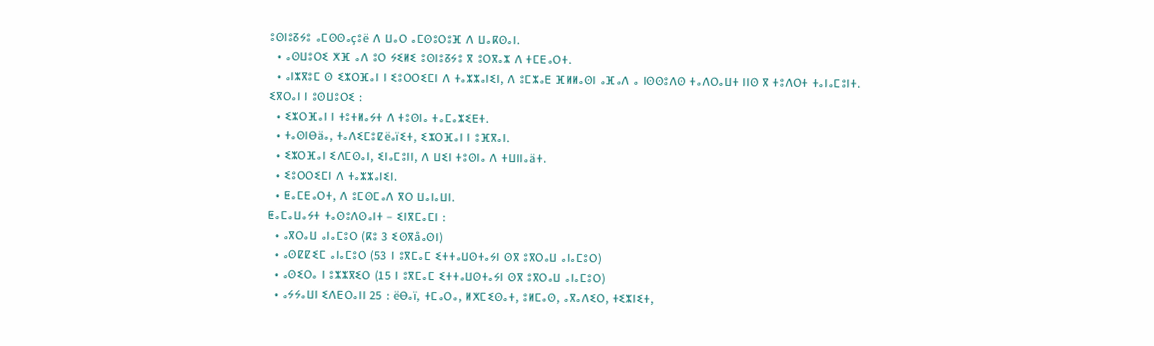ⵓⵙⵏⵓⵒⵢⵓ ⴰⵎⵙⵙⴰçⵓë ⴷ ⵡⴰⵔ ⴰⵎⵙⵓⵔⵓⴼ ⴷ ⵡⴰⴽⵙⴰⵏ.
  • ⴰⵙⵡⵓⵔⵉ ⵅⴼ ⴰⴷ ⵓⵔ ⵢⵉⵍⵉ ⵓⵙⵏⵓⵒⵢⵓ ⴳ ⵓⵔⴳⴰⵣ ⴷ ⵜⵎⴹⴰⵔⵜ.
  • ⴰⵏⵣⴳⵓⵎ ⵙ ⵉⵣⵔⴼⴰⵏ ⵏ ⵉⵓⵔⵔⵉⵎⵏ ⴷ ⵜⴰⵣⵣⴰⵏⵉⵏ, ⴷ ⵓⵎⵣⴰⴹ ⴼⵍⵍⴰⵙⵏ ⴰⴼⴰⴷ ⴰ ⵏⵙⵙⵓⴷⵙ ⵜⴰⴷⵔⴰⵡⵜ ⵏⵏⵙ ⴳ ⵜⵓⴷⵔⵜ ⵜⴰⵏⴰⵎⵓⵏⵜ.
ⵉⴳⵔⴰⵏ ⵏ ⵓⵙⵡⵓⵔⵉ :
  • ⵉⵣⵔⴼⴰⵏ ⵏ ⵜⵓⵜⵍⴰⵢⵜ ⴷ ⵜⵓⵙⵏⴰ ⵜⴰⵎⴰⵣⵉⴹⵜ.
  • ⵜⴰⵙⵏⴱäⴰ, ⵜⴰⴷⵉⵎⵓⵇëⴰïⵉⵜ, ⵉⵣⵔⴼⴰⵏ ⵏ ⵓⴼⴳⴰⵏ.
  • ⵉⵣⵔⴼⴰⵏ ⵉⴷⵎⵙⴰⵏ, ⵉⵏⴰⵎⵓⵏⵏ, ⴷ ⵡⵉⵏ ⵜⵓⵙⵏⴰ ⴷ ⵜⵡⵏⵏⴰäⵜ.
  • ⵉⵓⵔⵔⵉⵎⵏ ⴷ ⵜⴰⵣⵣⴰⵏⵉⵏ.
  • ⵟⴰⵎⴹⴰⵔⵜ, ⴷ ⵓⵎⵙⵎⴰⴷ ⴳⵔ ⵡⴰⵏⴰⵡⵏ.
ⵟⴰⵎⴰⵡⴰⵢⵜ ⵜⴰⵙⵓⴷⵙⴰⵏⵜ – ⵉⵏⴳⵎⴰⵎⵏ :
  • ⴰⴳⵔⴰⵡ ⴰⵏⴰⵎⵓⵔ (ⴽⵓ 3 ⵉⵙⴳåⴰⵙⵏ)
  • ⴰⵙⵇⵇⵉⵎ ⴰⵏⴰⵎⵓⵔ (53 ⵏ ⵓⴳⵎⴰⵎ ⵉⵜⵜⴰⵡⵙⵜⴰⵢⵏ ⵙⴳ ⵓⴳⵔⴰⵡ ⴰⵏⴰⵎⵓⵔ)
  • ⴰⵙⵉⵔⴰ ⵏ ⵓⵣⵣⴳⵉⵔ (15 ⵏ ⵓⴳⵎⴰⵎ ⵉⵜⵜⴰⵡⵙⵜⴰⵢⵏ ⵙⴳ ⵓⴳⵔⴰⵡ ⴰⵏⴰⵎⵓⵔ)
  • ⴰⵢⵢⴰⵡⵏ ⵉⴷⴹⵔⴰⵏⵏ 25 : ëⴱⴰï, ⵜⵎⴰⵔⴰ, ⵍⵅⵎⵉⵙⴰⵜ, ⵓⵍⵎⴰⵙ, ⴰⴳⴰⴷⵉⵔ, ⵜⵉⵣⵏⵉⵜ,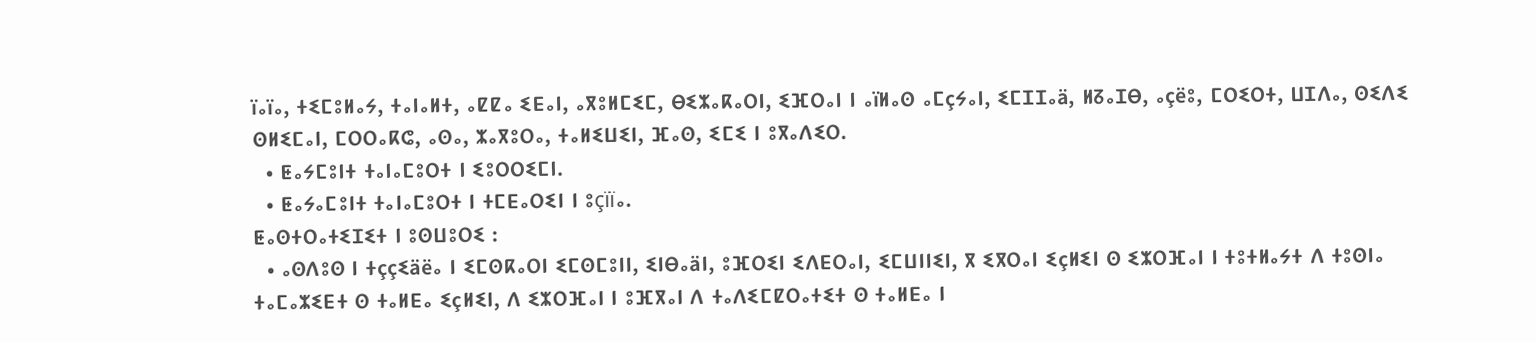ïⴰïⴰ, ⵜⵉⵎⵓⵍⴰⵢ, ⵜⴰⵏⴰⵍⵜ, ⴰⵇⵇⴰ ⵉⴹⴰⵏ, ⴰⴳⵓⵍⵎⵉⵎ, ⴱⵉⵣⴰⴽⴰⵔⵏ, ⵉⴼⵔⴰⵏ ⵏ ⴰïⵍⴰⵙ ⴰⵎçⵢⴰⵏ, ⵉⵎⵊⵊⴰä, ⵍⵒⴰⵊⴱ, ⴰçëⵓ, ⵎⵔⵉⵔⵜ, ⵡⵊⴷⴰ, ⵙⵉⴷⵉ ⵙⵍⵉⵎⴰⵏ, ⵎⵔⵔⴰⴽⵛ, ⴰⵙⴰ, ⵣⴰⴳⵓⵔⴰ, ⵜⴰⵍⵉⵡⵉⵏ, ⴼⴰⵙ, ⵉⵎⵉ ⵏ ⵓⴳⴰⴷⵉⵔ.
  • ⵟⴰⵢⵎⵓⵏⵜ ⵜⴰⵏⴰⵎⵓⵔⵜ ⵏ ⵉⵓⵔⵔⵉⵎⵏ.
  • ⵟⴰⵢⴰⵎⵓⵏⵜ ⵜⴰⵏⴰⵎⵓⵔⵜ ⵏ ⵜⵎⴹⴰⵔⵉⵏ ⵏ ⵓçïïⴰ.
ⵟⴰⵙⵜⵔⴰⵜⵉⵊⵉⵜ ⵏ ⵓⵙⵡⵓⵔⵉ :
  • ⴰⵙⴷⵓⵙ ⵏ ⵜççⵉäëⴰ ⵏ ⵉⵎⵙⴽⴰⵔⵏ ⵉⵎⵙⵎⵓⵏⵏ, ⵉⵏⴱⴰäⵏ, ⵓⴼⵔⵉⵏ ⵉⴷⴹⵔⴰⵏ, ⵉⵎⵡⵏⵏⵉⵏ, ⴳ ⵉⴳⵔⴰⵏ ⵉçⵍⵉⵏ ⵙ ⵉⵣⵔⴼⴰⵏ ⵏ ⵜⵓⵜⵍⴰⵢⵜ ⴷ ⵜⵓⵙⵏⴰ ⵜⴰⵎⴰⵣⵉⴹⵜ ⵙ ⵜⴰⵍⴹⴰ ⵉçⵍⵉⵏ, ⴷ ⵉⵣⵔⴼⴰⵏ ⵏ ⵓⴼⴳⴰⵏ ⴷ ⵜⴰⴷⵉⵎⵇⵔⴰⵜⵉⵜ ⵙ ⵜⴰⵍⴹⴰ ⵏ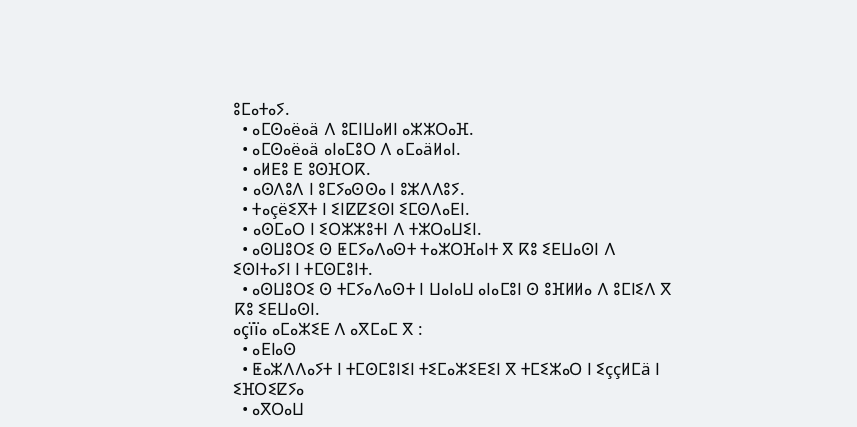ⵓⵎⴰⵜⴰⵢ.
  • ⴰⵎⵙⴰëⴰä ⴷ ⵓⵎⵏⵡⴰⵍⵏ ⴰⵣⵣⵔⴰⴼ.
  • ⴰⵎⵙⴰëⴰä ⴰⵏⴰⵎⵓⵔ ⴷ ⴰⵎⴰäⵍⴰⵏ.
  • ⴰⵍⴹⵓ ⴹ ⵓⵙⴼⵔⴽ.
  • ⴰⵙⴷⵓⴷ ⵏ ⵓⵎⵢⴰⵙⵙⴰ ⵏ ⵓⵣⴷⴷⵓⵢ.
  • ⵜⴰçëⵉⴳⵜ ⵏ ⵉⵏⵇⵇⵉⵙⵏ ⵉⵎⵙⴷⴰⴹⵏ.
  • ⴰⵙⵎⴰⵔ ⵏ ⵉⵔⵣⵣⵓⵜⵏ ⴷ ⵜⵣⵔⴰⵡⵉⵏ.
  • ⴰⵙⵡⵓⵔⵉ ⵙ ⵟⵎⵢⴰⴷⴰⵙⵜ ⵜⴰⵣⵔⴼⴰⵏⵜ ⴳ ⴽⵓ ⵉⴹⵡⴰⵙⵏ ⴷ ⵉⵙⵏⵜⴰⵢⵏ ⵏ ⵜⵎⵙⵎⵓⵏⵜ.
  • ⴰⵙⵡⵓⵔⵉ ⵙ ⵜⵎⵢⴰⴷⴰⵙⵜ ⵏ ⵡⴰⵏⴰⵡ ⴰⵏⴰⵎⵓⵏ ⵙ ⵓⴼⵍⵍⴰ ⴷ ⵓⵎⵏⵉⴷ ⴳ ⴽⵓ ⵉⴹⵡⴰⵙⵏ.
ⴰçïïⴰ ⴰⵎⴰⵣⵉⴹ ⴷ ⴰⴳⵎⴰⵎ ⴳ :
  • ⴰⴹⵏⴰⵙ
  • ⵟⴰⵣⴷⴷⴰⵢⵜ ⵏ ⵜⵎⵙⵎⵓⵏⵉⵏ ⵜⵉⵎⴰⵣⵉⴹⵉⵏ ⴳ ⵜⵎⵉⵣⴰⵔ ⵏ ⵉççⵍⵎä ⵏ ⵉⴼⵔⵉⵇⵢⴰ
  • ⴰⴳⵔⴰⵡ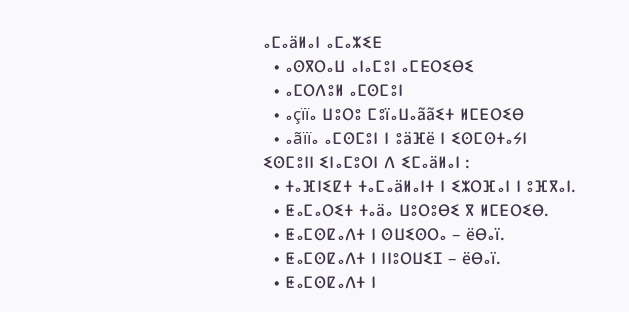ⴰⵎⴰäⵍⴰⵏ ⴰⵎⴰⵣⵉⴹ
  • ⴰⵙⴳⵔⴰⵡ ⴰⵏⴰⵎⵓⵏ ⴰⵎⴹⵔⵉⴱⵉ
  • ⴰⵎⵔⴷⵓⵍ ⴰⵎⵙⵎⵓⵏ
  • ⴰçïïⴰ ⵡⵓⵔⵓ ⵎⵓïⴰⵡⴰããⵉⵜ ⵍⵎⴹⵔⵉⴱ
  • ⴰãïïⴰ ⴰⵎⵙⵎⵓⵏ ⵏ ⵓäⴼë ⵏ ⵉⵙⵎⵙⵜⴰⵢⵏ
ⵉⵙⵎⵓⵏⵏ ⵉⵏⴰⵎⵓⵔⵏ ⴷ ⵉⵎⴰäⵍⴰⵏ :
  • ⵜⴰⴼⵏⵉⵇⵜ ⵜⴰⵎⴰäⵍⴰⵏⵜ ⵏ ⵉⵣⵔⴼⴰⵏ ⵏ ⵓⴼⴳⴰⵏ.
  • ⵟⴰⵎⴰⵔⵉⵜ ⵜⴰäⴰ ⵡⵓⵔⵓⴱⵉ ⴳ ⵍⵎⴹⵔⵉⴱ.
  • ⵟⴰⵎⵙⵇⴰⴷⵜ ⵏ ⵙⵡⵉⵙⵔⴰ – ëⴱⴰï.
  • ⵟⴰⵎⵙⵇⴰⴷⵜ ⵏ ⵏⵏⵓⵔⵡⵉⵊ – ëⴱⴰï.
  • ⵟⴰⵎⵙⵇⴰⴷⵜ ⵏ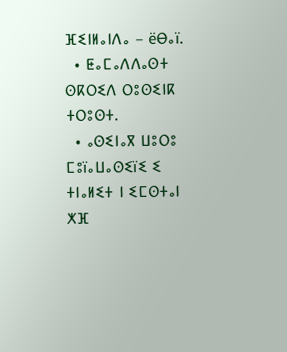ⴼⵉⵏⵍⴰⵏⴷⴰ – ëⴱⴰï.
  • ⵟⴰⵎⴰⴷⴷⴰⵙⵜ ⵙⴽⵔⵉⴷ ⵔⵓⵙⵉⵏⴽ ⵜⵔⵓⵙⵜ.
  • ⴰⵙⵉⵏⴰⴳ ⵡⵓⵔⵓ ⵎⵓïⴰⵡⴰⵙⵉïⵉ ⵉ ⵜⵏⴰⵍⵉⵜ ⵏ ⵉⵎⵙⵜⴰⵏ ⵅⴼ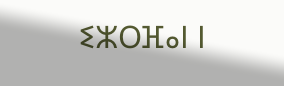ⵉⵣⵔⴼⴰⵏ ⵏ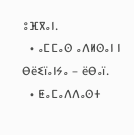ⵓⴼⴳⴰⵏ.
  • ⴰⵎⵎⴰⵙ ⴰⴷⵍⵙⴰⵏ ⵏ ⴱëⵉïⴰⵏⵢⴰ – ëⴱⴰï.
  • ⵟⴰⵎⴰⴷⴷⴰⵙⵜ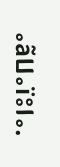ⴰãⵡⴰïⵓⵏⴰ.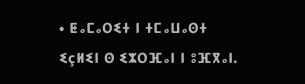• ⵟⴰⵎⴰⵔⵉⵜ ⵏ ⵜⵎⴰⵡⴰⵙⵜ ⵉçⵍⵉⵏ ⵙ ⵉⵣⵔⴼⴰⵏ ⵏ ⵓⴼⴳⴰⵏ.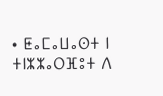• ⵟⴰⵎⴰⵡⴰⵙⵜ ⵏ ⵜⵏⵣⵣⴰⵔⴼⵓⵜ ⴷ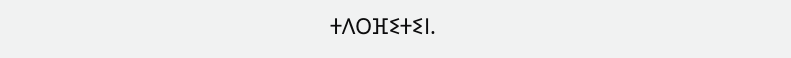ⵜⴷⵔⴼⵉⵜⵉⵏ.